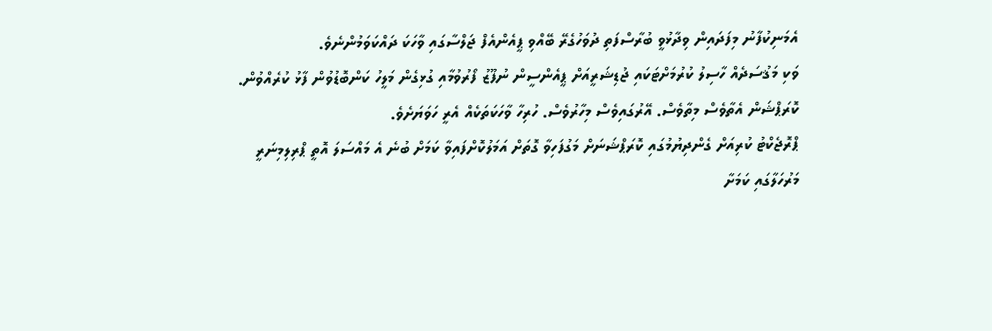އެމަނިކުފާނު މިފަދައިން ވިދާޅުވީ ބުރާސްފަތި ދުވަހުގެރޭ ބޭއްވި ޕީއެންއެފް ޖަލްސާގައި ވާހަކަ ދައްކަވަމުންނެވެ.
ވަކި މަޤުސަދެއް ހާސިލު ކުރުމަށްޓަކައި ޖުޑިޝަރީއަށް ޕީއެންސީން ނުފޫޒު ފޯރުވުމާއި ގުޅިގެން މަލީހު ކަންބޮޑުވުން ފާޅު ކުރެއްވުން.
ކޮރަޕްޝަން އެތާވެސް މިތާވެސް. އޭރުގައިވެސް މިހާރުވެސް. ހުރިހާ ވާހަކަތަކެއް އެރީ ހަވަޔަށެވެ.
ޕްރޮޖެކްޓު ކުރިއަށް ގެންދިޔުމުގައި ކޮރަޕްޝަނަށް މަގުފަހިވާ ގޮތަށް އަމަލުކޮށްފައިވާ ކަމަށް ބުނެ އެ މައްސަލަ އޮތީ ޕްރިލިމިނަރީ މަރުހަލާގައި ކަމަށާ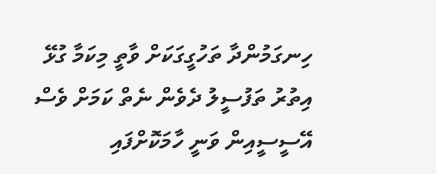ހިނގަމުންދާ ތަހުގީގަކަށް ވާތީ މިކަމާ ގުޅޭ އިތުރު ތަފުސީލު ދެވެން ނެތް ކަމަށް ވެސް އޭސީސީއިން ވަނީ ހާމަކޮށްފައި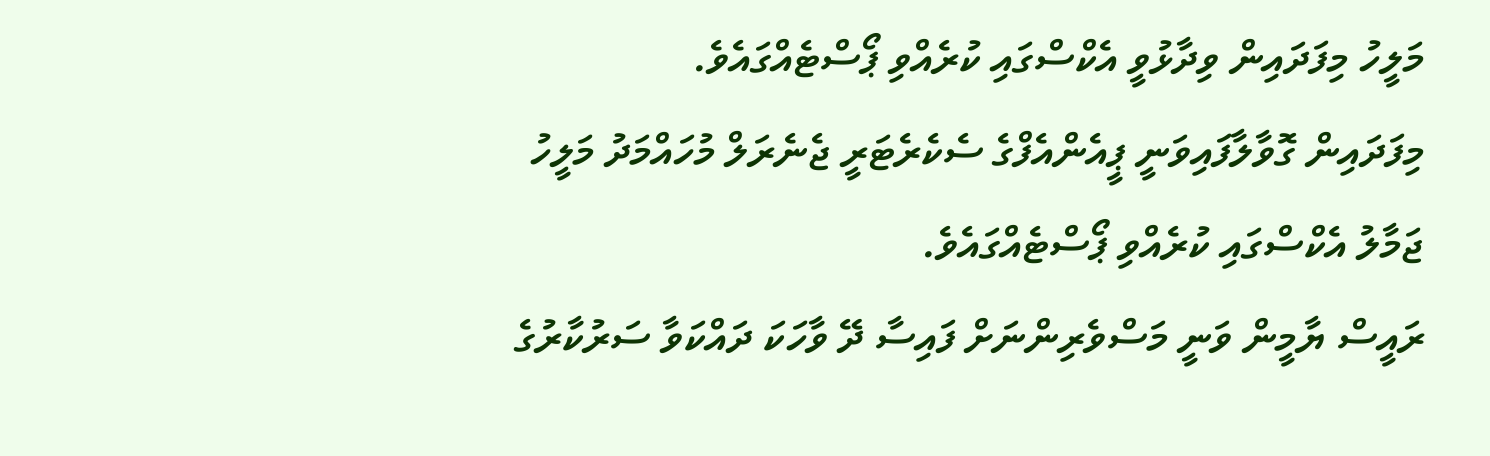މަލީހު މިފަދައިން ވިދާޅުވީ އެކްސްގައި ކުރެއްވި ޕޯސްޓެއްގައެވެ.
މިފަދައިން ގޮވާލާފައިވަނީ ޕީއެންއެފްގެ ސެކެރެޓަރީ ޖެނެރަލް މުހައްމަދު މަލީހު ޖަމާލު އެކްސްގައި ކުރެއްވި ޕޯސްޓެއްގައެވެ.
ރައީސް ޔާމީން ވަނީ މަސްވެރިންނަށް ފައިސާ ދޭ ވާހަކަ ދައްކަވާ ސަރުކާރުގެ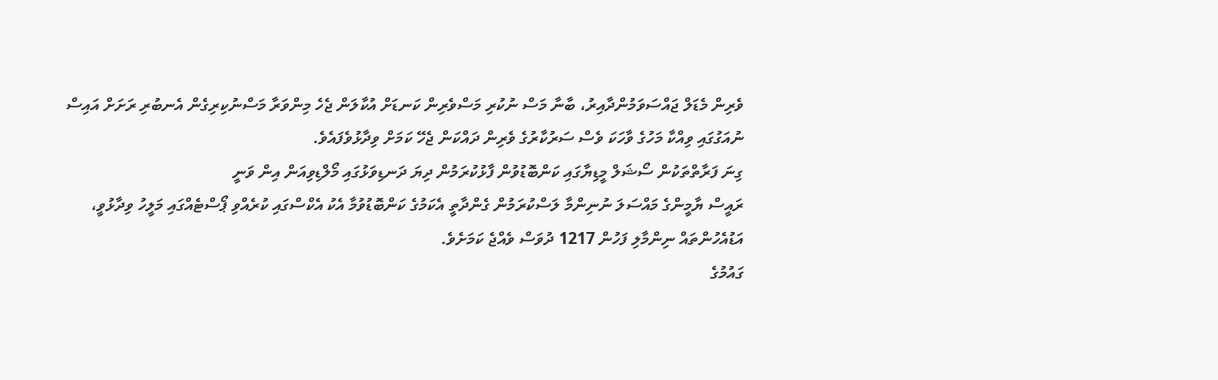ވެރިން މެޑަލް ޖައްސަވަމުންދާއިރު، ބާނާ މަސް ނުކުރި މަސްވެރިން ކަނޑަށް އުކާލަން ޖެހެ މިންވަރާ މަސްނުކިރިގެން އެނބުރި ރަށަށް އައިސް ނުއަގުގައި ވިއްކާ މަހުގެ ވާހަކަ ވެސް ސަރުކާރުގެ ވެރިން ދައްކަން ޖެހޭ ކަމަށް ވިދާޅުވެފައެވެ.
ގިނަ ފަރާތްތަކުން ސޯޝަލް މީޑިޔާގައި ކަންބޮޑުވުން ފާޅުކުރަމުން ދިޔަ ދަނޑިވަޅުގައި މޯލްޑިވިއަން އިން ވަނީ
ރައީސް ޔާމީންގެ މައްސަލަ ނުނިންމާ ލަސްކުރަމުން ގެންދާތީ އެކަމުގެ ކަންބޮޑުވުމާ އެކު އެކްސްގައި ކުރެއްވި ޕޯސްޓެއްގައި މަލީހު ވިދާޅުވީ، އަޑުއެހުންތައް ނިންމާލި ފަހުން 1217 ދުވަސް ވެއްޖެ ކަމަށެވެ.
ގައުމުގެ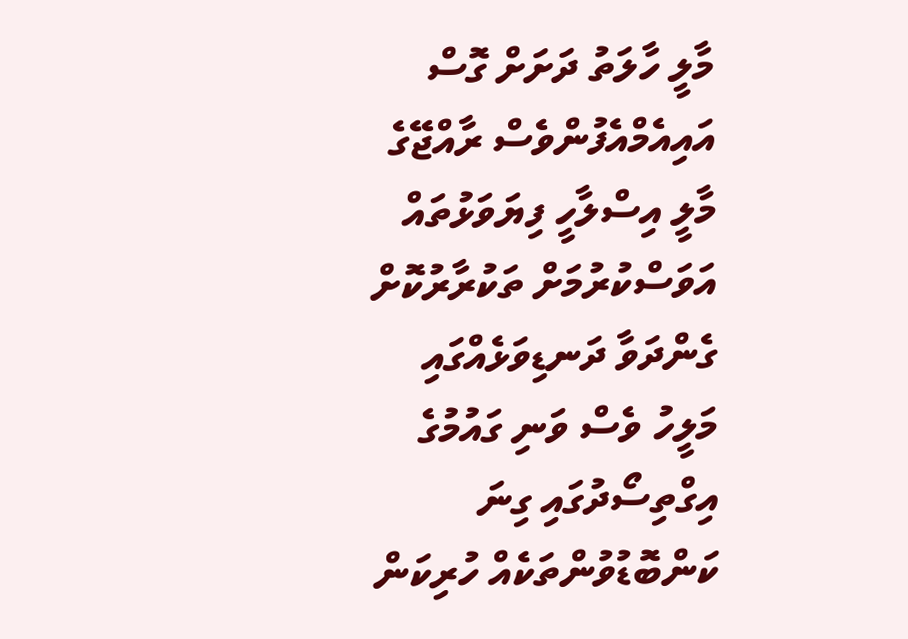މާލީ ހާލަތު ދަށަށް ގޮސް އައިއެމްއެފުންވެސް ރާއްޖޭގެ މާލީ އިސްލާހީ ފިޔަވަޅުތައް އަވަސްކުރުމަށް ތަކުރާރުކޮށް ގެންދަވާ ދަނޑިވަޅެއްގައި މަލީހު ވެސް ވަނި ގައުމުގެ އިގްތިސޯދުގައި ގިނަ ކަންބޮޑުވުންތަކެއް ހުރިކަން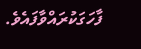ފާހަގަކުރައްވާފައެވެ.